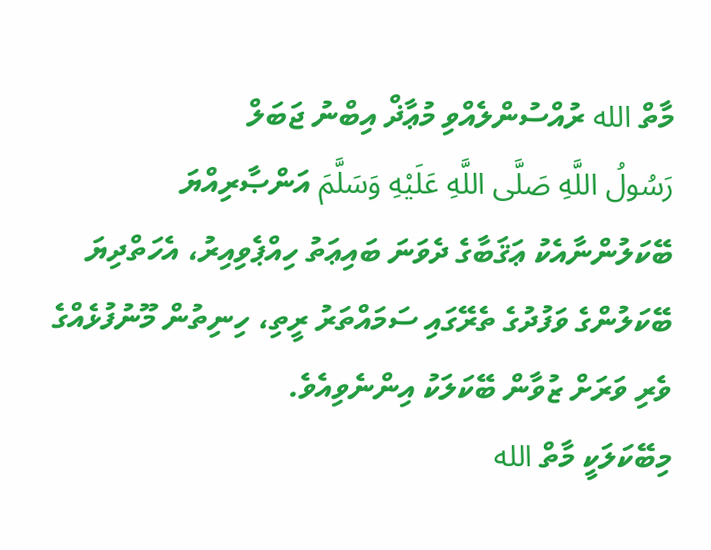މާތް الله ރުއްސުންލެއްވި މުޢާޛް އިބްނު ޖަބަލް
رَسُولُ اللَّهِ صَلَّى اللَّهِ عَلَيْهِ وَسَلَّمَ އަންޞާރިއްޔަ ބޭކަލުންނާއެކު ޢަޤަބާގެ ދެވަނަ ބައިޢަތު ހިއްޕެވިއިރު، އެހަތްދިޔަ ބޭކަލުންގެ ވަފުދުގެ ތެރޭގައި ސަމައްތަރު ރީތި، ހިނިތުން މޫނުފުޅެއްގެ ވެރި ވަރަށް ޒުވާން ބޭކަލަކު އިންނެވިއެވެ.
މިބޭކަލަކީ މާތް الله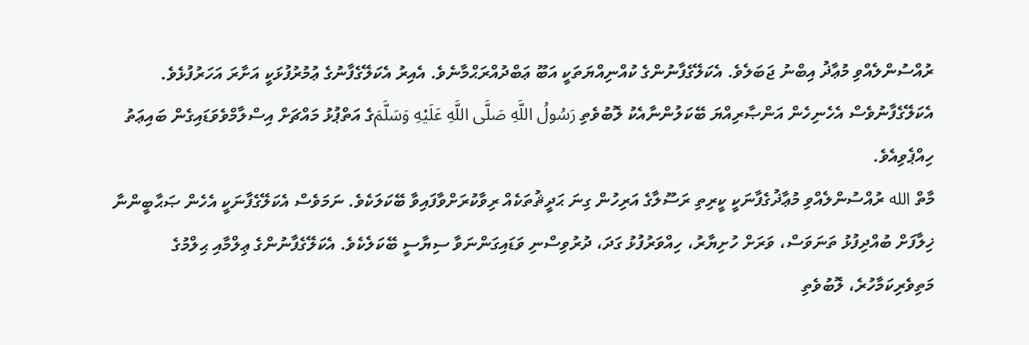ރުއްސުންލެއްވި މުޢާޛު އިބްނު ޖަބަލެވެ. އެކަލޭގެފާނުންގެ ކުއްނިއްޔަތަކީ އަބޫ ޢަބްދުއްރަޙްމާނެވެ. އެއިރު އެކަލޭގެފާނުގެ ޢުމުރުފުޅަކީ އަށާރަ އަހަރުފުޅެވެ. އެކަލޭގެފާނުވެސް އެހެނިހެން އަންޞާރިއްޔަ ބޭކަލުންނާއެކު ލޮބުވެތި رَسُولُ اللَّهِ صَلَّى اللَّهِ عَلَيْهِ وَسَلَّمَގެ އަތްޕުޅު މައްޗަށް އިސްލާމްވެވަޑައިގެން ބައިޢަތު ހިއްޕެވިއެވެ.
މާތް الله ރުއްސުންލެއްވި މުޢާޛުގެފާނަކީ ކީރިތި ރަސޫލާގެ އަރިހުން ގިނަ ޙަދީޘުތަކެއް ރިވާކުރަށްވާފައިވާ ބޭކަލަކެވެ. ނަމަވެސް އެކަލޭގެފާނަކީ އެހެން ޞަޙާބީންނާ ޚިލާފަށް ބުއްދިފުޅު ތަނަވަސް، ވަރަށް ހުށިޔާރު، ހިއްވަރުފުޅު ގަދަ، ދުރުވިސްނި ވަޑައިގަންނަވާ ސިޔާސީ ބޭކަލެކެވެ. އެކަލޭގެފާނުންގެ ޢިލްމާއި ޙިލްމުގެ މަތިވެރިކަމާހުރެ، ލޮބުވެތި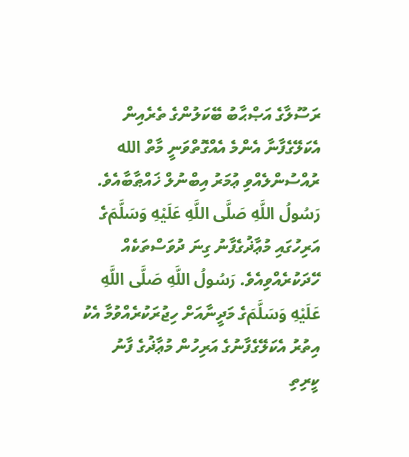ރަސޫލާގެ އަޞްޙާބު ބޭކަލުންގެ ތެރެއިން އެކަލޭގެފާނާ އެންމެ އެއްގޮތްވަނީ މާތް الله ރުއްސުންލެއްވި ޢުމަރު އިބްނުލް ޚައްޠާބާއެވެ.
رَسُولُ اللَّهِ صَلَّى اللَّهِ عَلَيْهِ وَسَلَّمَގެ އަރިހުގައި މުޢާޛުގެފާނު ގިނަ ދުވަސްތަކެއް ހޭދަކުރެއްވިއެވެ. رَسُولُ اللَّهِ صَلَّى اللَّهِ عَلَيْهِ وَسَلَّمَގެ މަދީނާއަށް ހިޖުރަކުރެއްވުމާ އެކު އިތުރު އެކަލޭގެފާނުގެ އަރިހުން މުޢާޛުގެ ފާނު ކީރިތި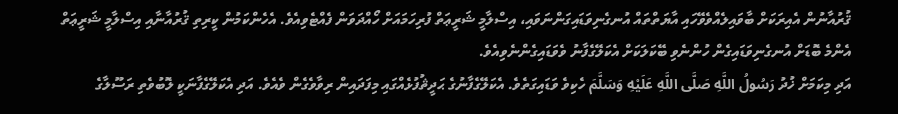ޤުރުއާނުން އެއިރަކަށް ބާވައިލެއްވެވޭހައި އާޔަތްތައް އުނގެނިވަޑައިގަންނަވައި، އިސްލާމީ ޝަރީޢަތް ފުރިހަމައަށް ހޯއްދަވަން ފެއްޓެވިއެވެ. އެހެންކަމުން ކީރިތި ޤުރުއާނާއި އިސްލާމީ ޝަރީޢަތް އެންމެ ބޮޑަށް އުނގެނިވަޑައިގެން ހުންނެވި ބޭކަލަކަށް އެކަލޭގެފާނު ވެވަޑައިގެންނެވިއެވެ.
އަދި މިކަމަށް ޚުދު رَسُولُ اللَّهِ صَلَّى اللَّهِ عَلَيْهِ وَسَلَّمَ ހެކިވެ ވަޑައިގަތެވެ. އެކަލޭގެފާނުގެ ޙަދީޘުފުޅެއްގައި މިފަދައިން ރިވާވެގެން ވެއެވެ. އަދި އެކަލޭގެފާނަކީ ލޮބުވެތި ރަސޫލާގެ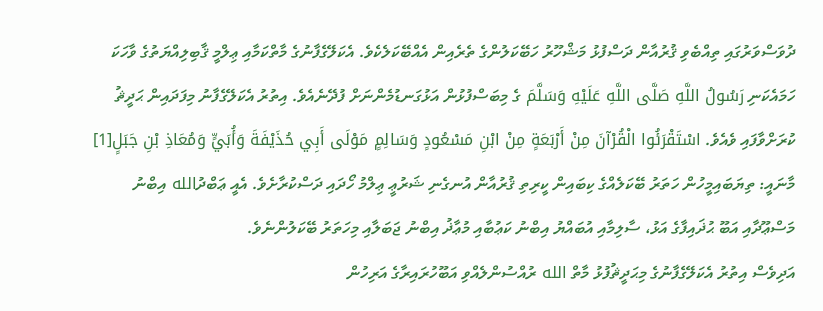ދުވަސްވަރުގައި ތިއްބެވި ޤުރުއާން ދަސްފުޅު މަޝްހޫރު ހަބޭކަލުންގެ ތެރެއިން އެއްބޭކަލެކެވެ. އެކަލޭގެފާނުގެ މާތްކަމާއި ޢިލްމީ ޤާބިލިއްޔަތުގެ ވާހަކަ ހަމައެކަނި رَسُولُ اللَّهِ صَلَّى اللَّهِ عَلَيْهِ وَسَلَّمَ ގެ މިބަސްފުޅުން އަޅުގަނޑުމެންނަށް ފުދޭނެއެވެ. އިތުރު އެކަލޭގެފާނު މިފަދައިން ޙަދީޘު ކުރަށްވާފައި ވެއެވެ. اسْتَقْرَئُوا الْقُرْآنَ مِنْ أَرْبَعَةٍ مِنْ ابْنِ مَسْعُودٍ وَسَالِمٍ مَوْلَى أَبِي حُذَيْفَةَ وَأُبَيٍّ وَمُعَاذِ بْنِ جَبَلٍ[1] މާނައީ: ތިޔަބައިމީހުން ހަތަރު ބޭކަލެއްގެ ކިބައިން ކީރިތި ޤުރުއާން އުނގެނި ޝަރުޢީ ޢިލްމު ހޯދައި ދަސްކުރާށެވެ. އެއީ ޢަބްދުالله އިބްނު މަސްޢޫދާއި އަބޫ ޙުޛައިފާގެ އަޅު، ސާލިމާއި އުބައްޔު އިބްނު ކަޢުބާއި މުޢާޛު އިބްނު ޖަބަލާއި މިހަތަރު ބޭކަލުންނެވެ.
އަދިވެސް އިތުރު އެކަލޭގެފާނުގެ މިޙަދީޘުފުޅު މާތް الله ރުއްސުންލެއްވި އަބޫހުރައިރާގެ އަރިހުން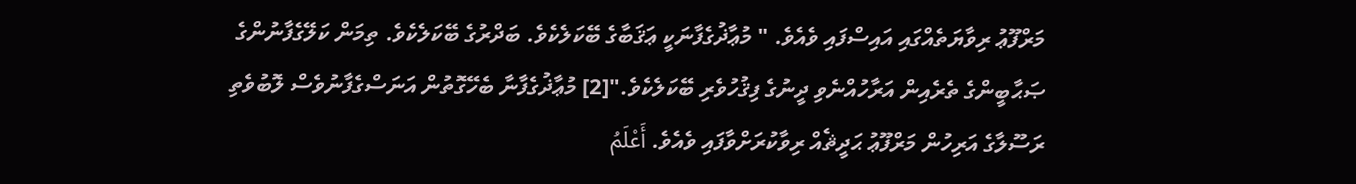މަރްފޫޢު ރިވާޔަތެއްގައި އައިސްފައި ވެއެވެ. " މުޢާޛުގެފާނަކީ ޢަޤަބާގެ ބޭކަލެކެވެ. ބަދްރުގެ ބޭކަލެކެވެ. ތިމަން ކަލޭގެފާނުންގެ ޞަޙާބީންގެ ތެރެއިން އަރާހުއްނެވި ދީނުގެ ފިޤުހުވެރި ބޭކަލެކެވެ."[2] މުޢާޛުގެފާނާ ބެހޭގޮތުން އަނަސްގެފާނުވެސް ލޮބުވެތި ރަސޫލާގެ އަރިހުން މަރްފޫޢު ޙަދީޘެއް ރިވާކުރަށްވާފައި ވެއެވެ. أَعْلَمُ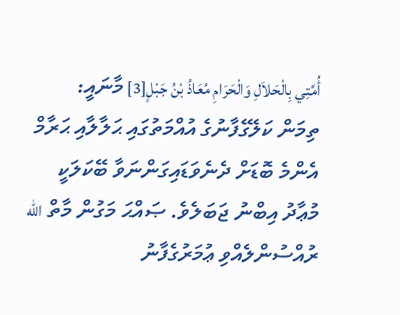أُمَّتِي بِالْحَلاَلِ وَالْحَرَامِ مُعَاذُ بْنُ جَبْلٍ[3] މާނައީ: ތިމަން ކަލޭގެފާނުގެ އުއްމަތުގައި ޙަލާލާއި ޙަރާމް އެންމެ ބޮޑަށް ދެނެވަޑައިގަންނަވާ ބޭކަލަކީ މުޢާދު އިބްނު ޖަބަލެވެ. ޞައްޙަ މަގުން މާތް الله ރުއްސުންލެއްވި ޢުމަރުގެފާނު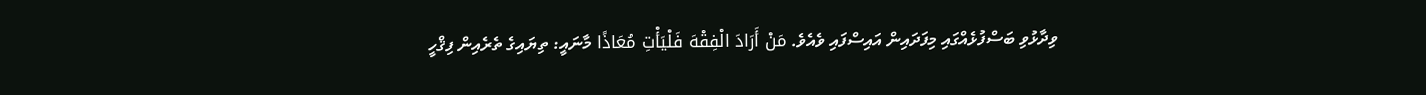ވިދާޅުވި ބަސްފުޅެއްގައި މިފަދައިން އައިސްފައި ވެއެވެ. مَنْ أَرَادَ الْفِقْهَ فَلْيَأْتِ مُعَاذًا މާނައީ: ތިޔައިގެ ތެރެއިން ފިޤްހީ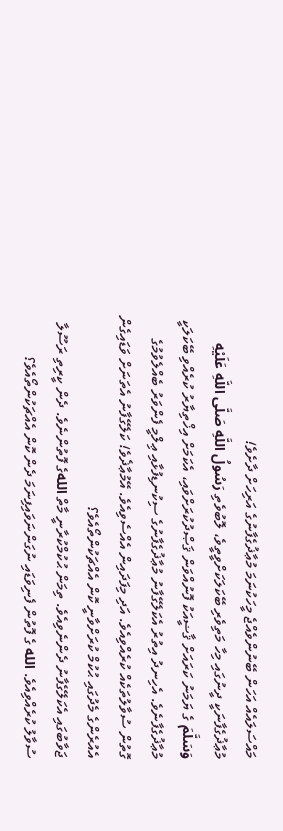މައްސަލައެއް އަހަން ބޭނުންވެއްޖެ މީހަކުނަމަ މުޢާޛުގެފާނުގެ އަރިހަށް ދާށެވެ!
މުޢާޛުގެފާނަކީ ދީނުގައި މިހާ މަތިވެރި ބޭކަލަކަށްވީތީވެ، ލޮބުވެތި رَسُولُ اللَّهِ صَلَّى اللَّهِ عَلَيْهِ وَسَلَّمَ ގެ ޔަމަނު ކަރައަށް ޤާޟީއަކު ފޮނުއްވަން ޤަޞްދުކުރަށްވައި، އެކަމަށް އިޚްތިޔާރު ކުރެއްވި ބޭކަލަކީ މުޢާޛުގެފާނެވެ. އެހިނދު އިތުރު އެކަލޭގެފާނު މުޢާޛުގެފާނުގެ ސިކުނޑިފުޅާއި ޢިލްމީ ފެންވަރު ބެއްލެވުމުގެ ގޮތުން ސުވާލުތަކެއް ކުރެއްވިއެވެ. އަދި މިފަދައިން އެއްސެވިއެވެ. އޭމުޢާޛެވެ! ކަލޭގެފާނު އެތަނަށް ވަޑައިގެން އެއުރެންގެ މެދުގައި ޙުކުމް ކުރަށްވާނީ ކޮން އެއްޗަކުންތޯއެވެ؟
ޖަވާބުގައި އެކަލޭގެފާނު ދެންނެވިއެވެ. ތިމަން ޙުކުމްކުރާނީ މާތް اللهގެ ފޮތުންނެވެ. ދެން ކީރިތި ރަސޫލާ ސުވާލު ކުރެއްވިއެވެ. الله ގެ ފޮތުން ފެނިވަޑައި ނުގަންނަވައިފިނަމަ ދެން ކޮން އެއްޗަކުންތޯއެވެ؟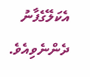އެކަލޭގެފާނު ދެންނެވިއެވެ.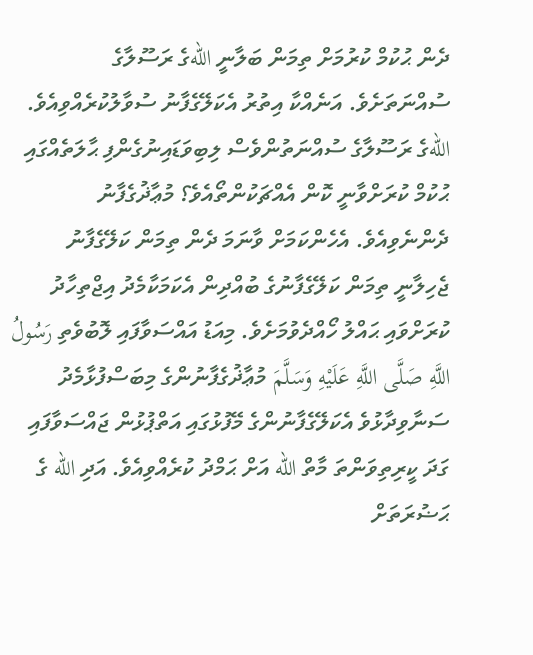ދެން ޙުކުމް ކުރުމަށް ތިމަން ބަލާނީ اللهގެ ރަސޫލާގެ ސުއްނަތަށެވެ. އަނެއްކާ އިތުރު އެކަލޭގެފާނު ސުވާލުކުރެއްވިއެވެ. اللهގެ ރަސޫލާގެ ސުއްނަތުންވެސް ލިބިވަޑައިނުގެންފި ޙާލަތެއްގައި ޙުކުމް ކުރަށްވާނީ ކޮން އެއްޗަކުންތޯއެވެ؟ މުޢާޛުގެފާނު ދެންނެވިއެވެ. އެހެންކަމަށް ވާނަމަ ދެން ތިމަން ކަލޭގެފާނު ޖެހިލާނީ ތިމަން ކަލޭގެފާނުގެ ބުއްދިން އެކަމަކާމެދު އިޖްތިހާދު ކުރަށްވައި ޙައްލު ހޯއްދެވުމަށެވެ. މިއަޑު އައްސަވާފައި ލޮބުވެތި رَسُولُ اللَّهِ صَلَّى اللَّهِ عَلَيْهِ وَسَلَّمَ މުޢާޛުގެފާނުންގެ މިބަސްފުޅާމެދު ސަނާވިދާޅުވެ އެކަލޭގެފާނުންގެ މޭފުޅުގައި އަތްޕުޅުން ޖައްސަވާފައި ގަދަ ކީރިތިވަންތަ މާތް الله އަށް ޙަމްދު ކުރެއްވިއެވެ. އަދި الله ގެ ޙަޟުރަތަށް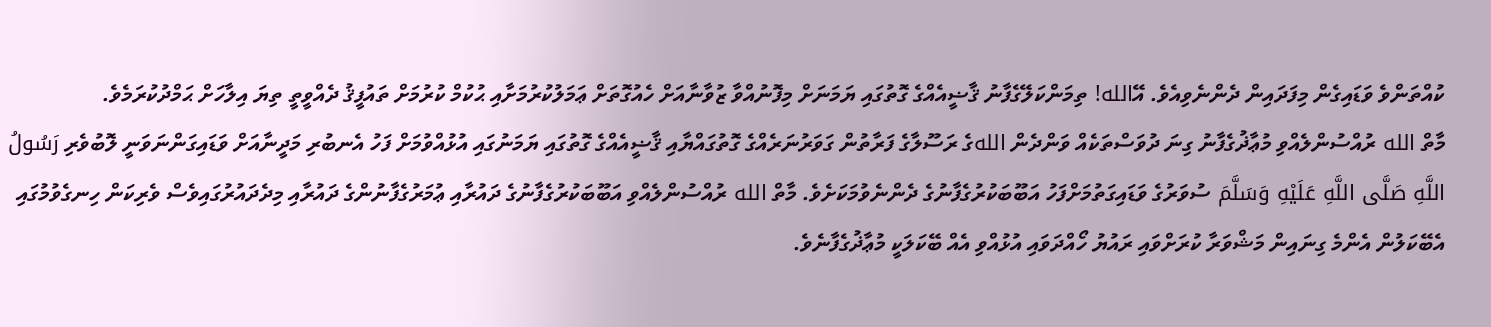ކުއްތަންވެ ވަޑައިގެން މިފަދައިން ދެންނެވިއެވެ. އޭالله! ތިމަންކަލޭގެފާނު ޤާޟީއެއްގެ ގޮތުގައި ޔަމަނަށް މިފޮނުއްވާ ޒުވާނާއަށް ހެއުގޮތަށް ޢަމަލުކުރުމަށާއި ޙުކުމް ކުރުމަށް ތައުފީޤު ދެއްވީތީ ތިޔަ އިލާހަށް ޙަމްދުކުރަމެވެ.
މާތް الله ރުއްސުންލެއްވި މުޢާޛުގެފާނު ގިނަ ދުވަސްތަކެއް ވަންދެން اللهގެ ރަސޫލާގެ ފަރާތުން ގަވަރުނަރެއްގެ ގޮތުގައްޔާއި ޤާޟީއެއްގެ ގޮތުގައި ޔަމަނުގައި އުޅުއްވުމަށް ފަހު އެނބުރި މަދީނާއަށް ވަޑައިގަންނަވަނީ ލޮބުވެރި رَسُولُ اللَّهِ صَلَّى اللَّهِ عَلَيْهِ وَسَلَّمَ ސުވަރުގެ ވަޑައިގަތުމަށްފަހު އަބޫބަކުރުގެފާނުގެ ދެންނެވުމަކަށެވެ. މާތް الله ރުއްސުންލެއްވި އަބޫބަކުރުގެފާނުގެ ދައުރާއި ޢުމަރުގެފާނުންގެ ދައުރާއި މިދެދައުރުގައިވެސް ވެރިކަން ހިނގެވުމުގައި އެބޭކަލުން އެންމެ ގިނައިން މަޝްވަރާ ކުރަށްވައި ރައުޔު ހޯއްދަވައި އުޅުއްވި އެއް ބޭކަލަކީ މުޢާޛުގެފާނެވެ.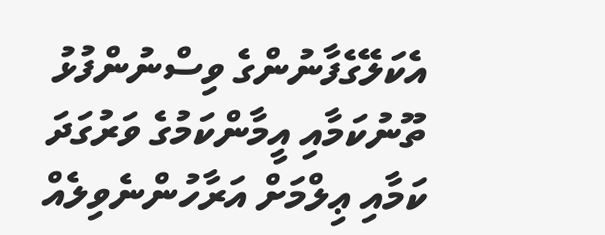އެކަލޭގެފާނުންގެ ވިސްނުންފުޅު ތޫނުކަމާއި އީމާންކަމުގެ ވަރުގަދަ ކަމާއި ޢިލްމަށް އަރާހުންނެވިލެއް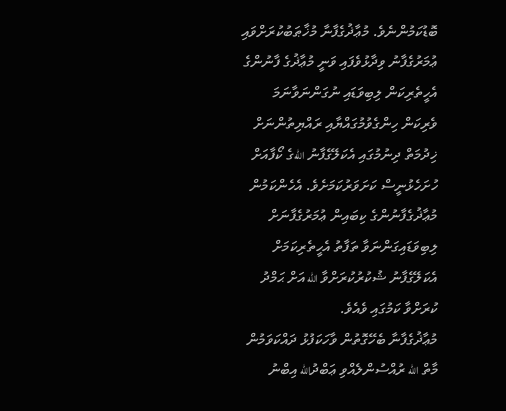ބޮޑުކަމުންނެވެ. މުޢާޛުގެފާނާ މުޚާޠަބުކުރަށްވައި ޢުމަރުގެފާނު ވިދާޅުވެފައި ވަނީ މުޢާޛުގެ ފާނުންގެ އެހީތެރިކަން ލިބިވަޑައި ނުގަންނަވާނަމަ ވެރިކަން ހިންގެވުމުގައްޔާއި ރައްޔިތުންނަށް ޚިދުމަތް ދިނުމުގައި އެކަލޭގެފާނު اللهގެ ކޯފާއަށް ހުށަހެޅުނީސް ކަށަވަރުކަމަށެވެ. އެހެންކަމުން މުޢާޛުގެފާނުންގެ ކިބައިން ޢުމަރުގެފާނަށް ލިބިވަޑައިގަންނަވާ ތަފާތު އެހީތެރިކަމަށް އެކަލޭގެފާނު ޝުކުރުކުރަށްވާ الله އަށް ޙަމްދު ކުރަށްވާ ކަމުގައި ވެއެވެ.
މުޢާޛުގެފާނާ ބެހޭގޮތުން ވާހަކަފުޅު ދައްކަވަމުން މާތް الله ރުއްސުންލެއްވި ޢަބްދުالله އިބްނު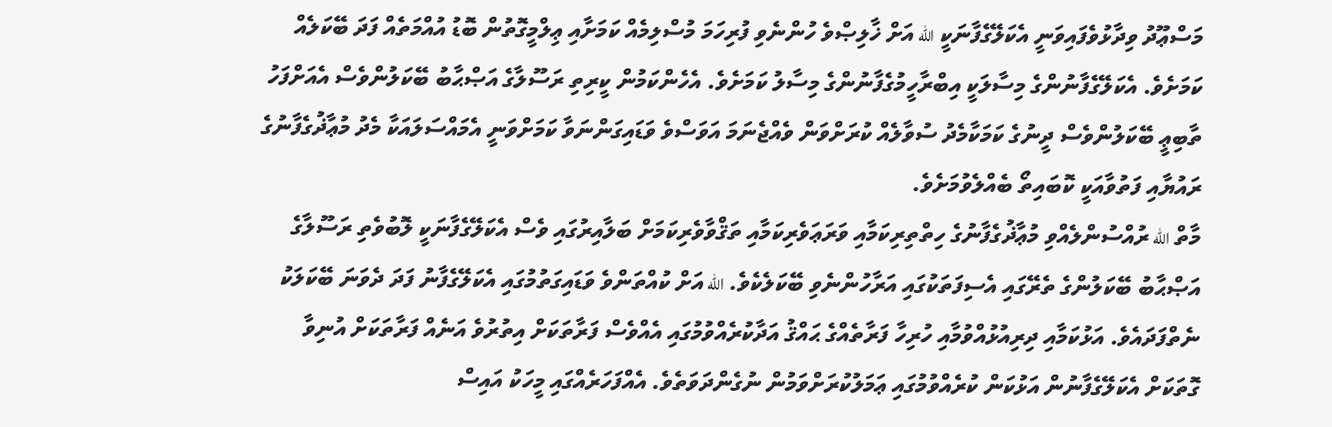މަސްޢޫދު ވިދާޅުވެފައިވަނީ އެކަލޭގެފާނަކީ الله އަށް ޚާލިޞްވެ ހުންނެވި ފުރިހަމަ މުސްލިމެއް ކަމަށާއި ޢިލްމީގޮތުން ބޮޑު އުއްމަތެއް ފަދަ ބޭކަލެއް ކަމަށެވެ. އެކަލޭގެފާނުންގެ މިސާލަކީ އިބްރާހީމުގެފާނުންގެ މިސާލު ކަމަށެވެ. އެހެންކަމުން ކީރިތި ރަސޫލާގެ އަޞްޙާބު ބޭކަލުންވެސް އެއަށްފަހު ތާބިޢީ ބޭކަލުންވެސް ދީނުގެ ކަމަކާމެދު ސުވާލެއް ކުރަށްވަން ވެއްޖެނަމަ އަވަސްވެ ވަޑައިގަންނަވާ ކަމަށްވަނީ އެމައްސަލައަކާ މެދު މުޢާޛުގެފާނުގެ ރައުޔާއި ފަތުވާއަކީ ކޮބައިތޯ ބެއްލެވުމަށެވެ.
މާތް الله ރުއްސުންލެއްވި މުޢާޛުގެފާނުގެ ހިތްތިރިކަމާއި ވަރަޢަވެރިކަމާއި ތަޤްވާވެރިކަމަށް ބަލާއިރުގައި ވެސް އެކަލޭގެފާނަކީ ލޮބުވެތި ރަސޫލާގެ އަޞްޙާބު ބޭކަލުންގެ ތެރޭގައި އެސިފަތަކުގައި އަރާހުންނެވި ބޭކަލެކެވެ. الله އަށް ކުއްތަންވެ ވަޑައިގަތުމުގައި އެކަލޭގެފާނު ފަދަ ދެވަނަ ބޭކަލަކު ނެތްފަދައެވެ. އަޅުކަމާއި ދިރިއުޅުއްވުމާއި ހުރިހާ ފަރާތެއްގެ ޙައްޤު އަދާކުރެއްވުމުގައި އެއްވެސް ފަރާތަކަށް އިތުރުވެ އަނެއް ފަރާތަކަށް އުނިވާ ގޮތަކަށް އެކަލޭގެފާނުން އަޅުކަން ކުރެއްވުމުގައި ޢަމަލުކުރަށްވަމުން ނުގެންދަވަތެވެ. އެއްފަހަރެއްގައި މީހަކު އައިސް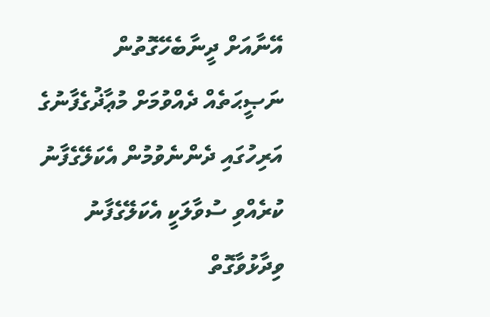އޭނާއަށް ދީނާބެހޭގޮތުން ނަޞީޙަތެއް ދެއްވުމަށް މުޢާޛުގެފާނުގެ އަރިހުގައި ދެންނެވުމުން އެކަލޭގެފާނު ކުރެއްވި ސުވާލަކީ އެކަލޭގެފާނު ވިދާޅުވާގޮތް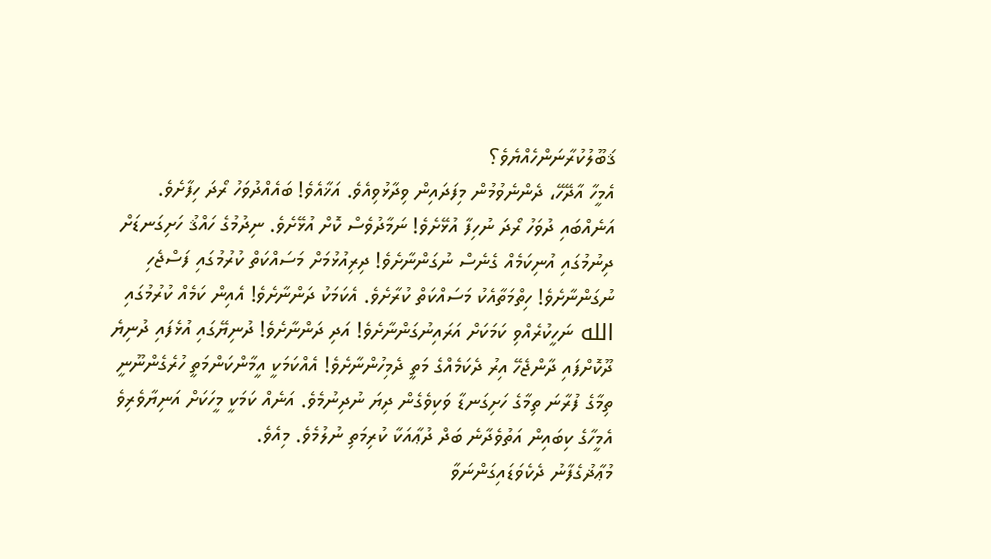ޤަބޫލުކުރާނަންހެއްޔެވެ؟
އެމީހާ އާދޭހޭ، ދެންނެވުމުން މިފަދައިން ވިދާޅުވިއެވެ. އަޚާއެވެ! ބައެއްދުވަހު ރޯދަ ހިފާށެވެ. އަނެއްބައި ދުވަހު ރޯދަ ނުހިފާ އުޅޭށެވެ! ނަމާދުވެސް ކޮށް އުޅޭށެވެ. ނިދުމުގެ ހައްޤު ހަށިގަނޑަށް ދިނުމުގައި އުނިކަމެއް ގެނެސް ނުގަންނާށެވެ! ދިރިއުޅުމަށް މަސައްކަތް ކުރުމުގައި ފަސްޖެހި ނުގަންނާށެވެ! ހިތްމަތާއެކު މަސައްކަތް ކުރާށެވެ. އެކަމަކު ދަންނާށެވެ! އެއިން ކަމެއް ކުރުމުގައި الله ނަހީކުރެއްވި ކަމަކަށް އަރައިނުގަންނާށެވެ! އަދި ދަންނާށެވެ! ދުނިޔޭގައި އުޅެފައި ދުނިޔެ ދޫކޮށްފައި ދާންޖެހޭ އިރު ދެކަމެއްގެ މަތީ ދެމިހުންނާށެވެ! އެއްކަމަކީ އީމާންކަންމަތީ ހުރެގެންނޫނީ ތިމާގެ ފުރާނަ ތިމާގެ ހަށިގަނޑާ ވަކިވެގެން ދިޔަ ނުދިނުމެވެ. އަނެއް ކަމަކީ މީހަކަށް އަނިޔާވެރިވެ އެމީހާގެ ކިބައިން އަތުވެދާނެ ބަދް ދުޢާއަކާ ކުރިމަތި ނުލުމެވެ. މިއެވެ.
މުޢާޛުގެފާނު ދެކެވަޑައިގަންނަވާ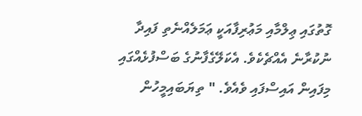ގޮތުގައި ޢިލްމާއި މަޢުރިފާއަކީ ޢަމަލެއްނެތި ފައިދާ ނުކުރާނެ އެއްޗެކެވެ. އެކަލޭގެފާނުގެ ބަސްފުޅެއްގައި މިފައިން އައިސްފައި ވެއެވެ. " ތިޔަބައިމީހުން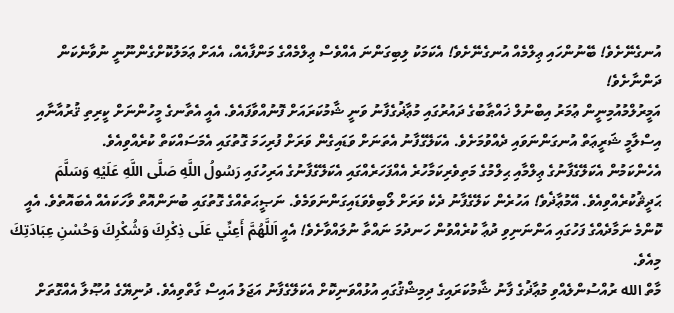އުނގެނޭށެވެ! ބޭނުންހައި ޢިލްމެއް އުނގެނޭށެވެ! އެކަމަކު ލިބިގަންނަ އެއްވެސް ޢިލްމެއްގެ މަންފާއެއް، އެއަށް ޢަމަލުކޮށްގެންނޫނީ ނުވާނެކަން ދަންނާށެވެ!
އަމީރުލްމުއުމިނީން ޢުމަރު އިބްނުލް ޚައްޠާބުގެ ދައުރުގައި މުޢާޛުގެފާނު ވަނީ ޝާމުކަރައަށް ފޮނުއްވާފައެވެ. އެއީ އެތާނގެ މީހުންނަށް ކީރިތި ޤުރުއާނާއި އިސްލާމީ ޝަރީޢަތް އުނގަންނަވައި ދެއްވުމަށެވެ. އެކަލޭގެފާނު އެތަނަށް ވަޑައިގެން ވަރަށް ފުރިހަމަ ގޮތުގައި އެމަސައްކަތް ކުރެއްވިއެވެ.
އެހެންކަމުން އެކަލޭގެފާނުގެ ޢިލްމާއި ޙިލްމުގެ މަތިވެރިކަމާހުރެ އެއްފަހަރެއްގައި އެކަލޭގެފާނުގެ އަރިހުގައި رَسُولُ اللَّهِ صَلَّى اللَّهِ عَلَيْهِ وَسَلَّمَ ޙަދީޘުކުރެއްވިއެވެ. އޭމުޢާޛެވެ! އަހުރެން ކަލޭގެފާނު ދެކެ ވަރަށް ލޯބިވެވަޑައިގަންނަވަމެވެ. ނަޞީޙަތެއްގެ ގޮތުގައި ބުނަންއޮތް ވާހަކައެއް އެބައޮތެވެ. އެއީ ކޮންމެ ނަމާދެއްގެ ފަހުގައި އަންނަނިވި ދުޢާ ކުރެއްވުން ހަނދުމަ ނައްތާ ނުލައްވާށެވެ! އެއީ اَللَّهُمَّ أَعِنِّي عَلَى ذِكْرِكَ وَشُكْرِكَ وَحُسْنِ عِبَادَتِكَ މިއެވެ.
މާތް الله ރުއްސުންލެއްވި މުޢާޛުގެ ފާނު ޝާމުކަރައިގެ ދިމިޝްޤުގައި އުޅުއްވަނިކޮށް އެކަލޭގެފާނު އަޖަލު އައިސް ގާތްވިއެވެ. ދުނިޔޭގެ އުޞޫލާ އެއްގޮތަށް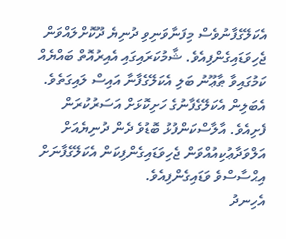އެކަލޭގެފާނުވެސް މިފަނާވަނިވި ދުނިޔެ ދޫކޮށްލައްވަން ޖެހިވަޑައިގެންފިއެވެ. ޝާމުކަރައިގައި އެއިރުއޮތް ބައްޔެއް ކަމުގައިވާ ޠާޢޫނު ބަލި އެކަލޭގެފާނާ އައިސް ލައިގަތެވެ. އެބަލިން އެކަލޭގެފާނުގެ ހަށިކޮޅަށް އަސަރުކުރަން ފެށިއެވެ. އާލާސްކަންފުޅު ބޮޑުވެ ދެން ދުނިޔެއަށް އަލްވަދާޢުކިއުއްވަން ޖެހިވަޑައިގެންފިކަން އެކަލޭގެފާނަށް އިޙްސާސްވެ ވަޑައިގެންފިއެވެ.
އެހިނދު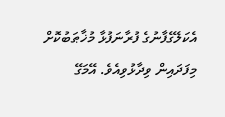އެކަލޭގެފާނުގެ ފުރާނަފުޅާ މުޚާޠަބުކޮށް މިފަދައިން ވިދާޅުވިއެވެ. އޭމަގޭ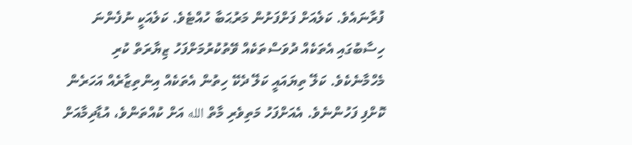ފުރާނައެވެ. ކަލެއަށް ފަށްފަށުން މަރުޙަބާ ހުއްޓެވެ. ކަލެއަކީ ނުފެންނަ ހިސާބުގައި އެތަކެއް ދުވަސްތަކެއް ވޭތުކުރުމަށްފަހު ޒިޔާރަތް ކުރި މެހްމާނެކެވެ. ކަލޭ ތިޔައައީ ކަލޭ ދެކޭ ހިތުން އެތަކެއް އިންތިޒާރެއް އަހަރެން ކޮށްފި ފަހުންނެވެ. އެއަށްފަހު މަތިވެރި މާތް الله އަށް ކުއްތަންވެ، އުޑާދިމާއަށް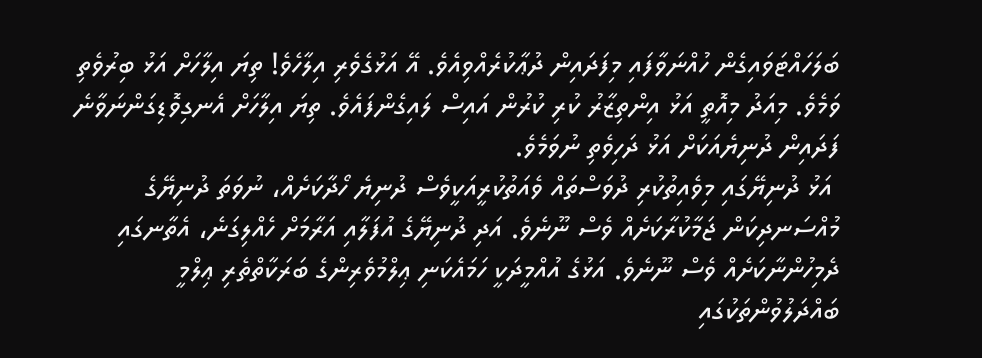ބަލަހައްޓަވައިގެން ހުއްނަވާފައި މިފަދައިން ދުޢާކުރެއްވިއެވެ. އޭ އަޅުގެވެރި އިލާހެވެ! ތިޔަ އިލާހަށް އަޅު ބިރުވެތި ވަމެވެ. މިއަދު މިއޮތީ އަޅު އިންތިޒާރު ކުރި ކުރުން އައިސް ލައިގެންފައެވެ. ތިޔަ އިލާހަށް އެނގިވޮޑިގަންނަވާނެ ފަދައިން ދުނިޔެއަކަށް އަޅު ދަހިވެތި ނުވަމެވެ.
 އަޅު ދުނިޔޭގައި މިވެއިތުކުރި ދުވަސްތައް ވެއަތުކުރީއަކީވެސް ދުނިޔެ ހޯދާކަށެއް، ނުވަތަ ދުނިޔޭގެ މުއްސަނދިކަން ޖަމާކުރާކަށެއް ވެސް ނޫނެވެ. އަދި ދުނިޔޭގެ އުފަލާއި އަރާމަށް ހެއްލިގަނެ، އެތާނގައި ދެމިހުންނާކަށެއް ވެސް ނޫނެވެ. އަޅުގެ އުއްމީދަކީ ހަމައެކަނި ޢިލްމުވެރިންގެ ބަރަކާތްތެރި ޢިލްމީ ބައްދަލުވުންތަކުގައި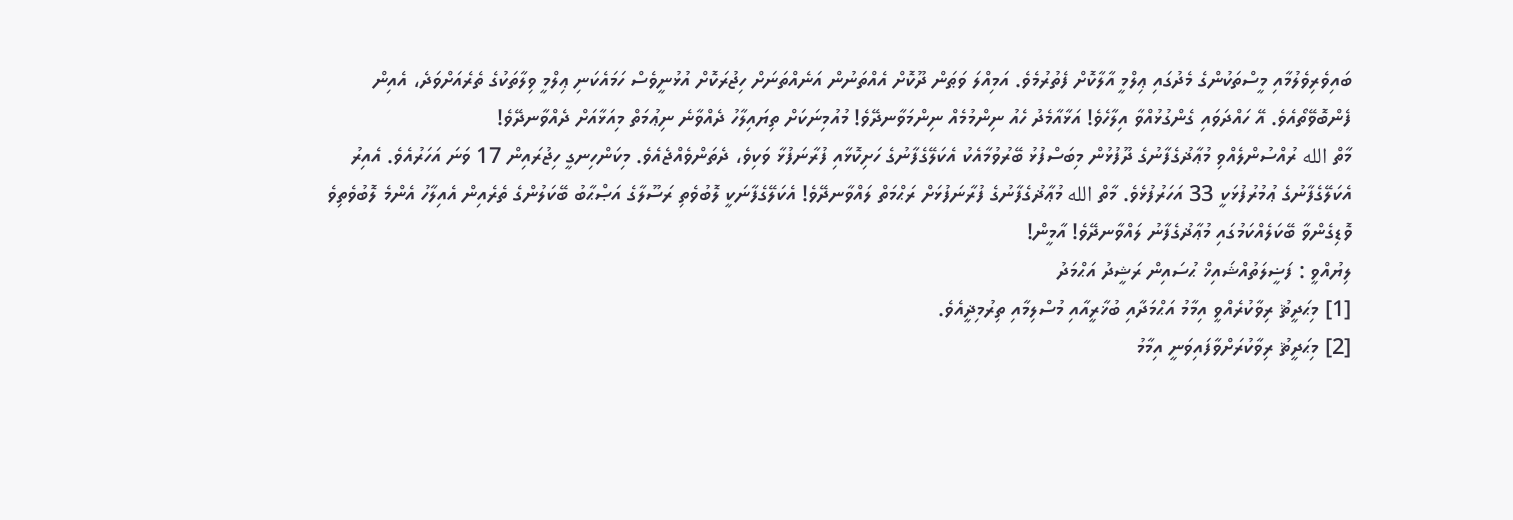ބައިވެރިވެލުމާއި މީސްތަކުންގެ މެދުގައި ޢިލްމީ އާލާކޮށް ފެތުރުމެވެ. އަމިއްލަ ވަޠަން ދޫކޮށް އެއްތަނުން އަނެއްތަނަށް ހިޖުރަކޮށް އުޅުނީވެސް ހަމައެކަނި ޢިލްމީ ވިލާތަކުގެ ތެރެއަށްވަދެ، އެއިން ފެންބޮވޭތޯއެވެ. އޭ ހައްދަވައި ގެންގުޅުއްވާ އިލާހެވެ! އަޅާއާމެދު ހެއު ނިންމުމެއް ނިންމަވާނދޭވެ! މުއުމިނަކަށް ތިޔައިލާހު ދެއްވާނެ ނިޢުމަތް މިއަޅާއަށް ދެއްވާނދޭވެ!
މާތް الله ރުއްސުންލެއްވި މުޢާޛުގެފާނުގެ ދޫފުޅުން މިބަސްފުޅު ބޭރުވުމާއެކު އެކަލޭގެފާނުގެ ހަށިކޮޅާއި ފުރާނަފުޅާ ވަކިވެ، ދެތަންވެއްޖެއެވެ. މިކަންހިނގީ ހިޖުރައިން 17 ވަނަ އަހަރުއެވެ. އެއިރު އެކަލޭގެފާނުގެ ޢުމުރުފުޅަކީ 33 އަހަރުފުޅެވެ. މާތް الله މުޢާޛުގެފާނުގެ ފުރާނަފުޅަށް ރަޙްމަތް ލައްވާނދޭވެ! އެކަލޭގެފާނަކީ ލޮބުވެތި ރަސޫލާގެ އަޞްޙާބު ބޭކަލުންގެ ތެރެއިން އެއިލާހު އެންމެ ލޮބުވެތިވެ ވޮޑިގެންވާ ބޭކަލެއްކަމުގައި މުޢާޛުގެފާނު ލައްވާނދޭވެ! އާމީން!
ލިޔުއްވީ : ފަޟީލަތުއްޝައިޚް ޙުސައިން ރަޝީދު އަޙްމަދު
[1] މިޙަދީޘު ރިވާކުރެއްވީ އިމާމު އަޙްމަދާއި ބުޚާރީއާއި މުސްލިމާއި ތިރުމިޛީއެވެ.
[2] މިޙަދީޘު ރިވާކުރަށްވާފައިވަނީ އިމާމު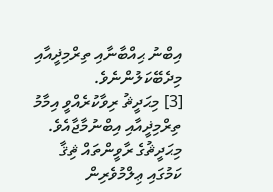އިބްނު ޙިއްބާނާއި ތިރްމިޛީއާއި މިދެބޭކަލުންނެވެ.
[3] މިޙަދީޘު ރިވާކުރެއްވީ އިމާމު ތިރްމިޛީއާއި އިބްނުމާޖާއެވެ. މިޙަދީޘުގެ ރާވީންތައް ޘިޤާ ކަމުގައި ޢިލްމުވެރިން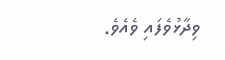ވިދާޅުވެފައި ވެއެވެ.